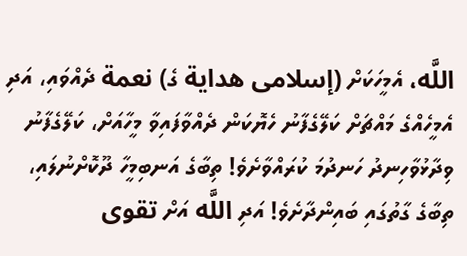اللَّه، އެމީހަކަށް (إسلامى هداية ގެ) نعمة ދެއްވައި، އަދި އެމީހެއްގެ މައްޗަށް ކަލޭގެފާނު ހެޔޮކަން ދެއްވާފައިވާ މީހާއަށް، ކަލޭގެފާނު ވިދާޅުވާހިނދު ހަނދުމަ ކުރައްވާށެވެ! ތިބާގެ އަނބިމީހާ ދޫކޮށްނުލައި، ތިބާގެ ގާތުގައި ބައިންދާށެވެ! އަދި اللَّه އަށް تقوى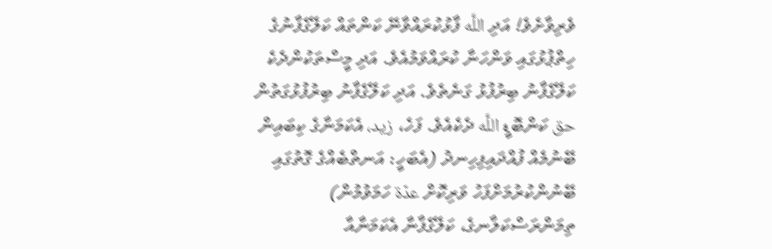ވެރިވާށެވެ! އަދި اللَّه ފާޅުކުރައްވާނޭ ކަންތައް ކަލޭގެފާނުގެ ހިތްޕުޅުގައި ވަންހަނާ ކުރައްވަމުއެވެ. އަދި މީސްތަކުންދެކެ ކަލޭގެފާނު ބިރުފުޅު ގަނެތެވެ. އަދި ކަލޭގެފާނު ބިރުފުޅުގަތުން حق ކަންބޮޑީ اللَّه ދެކެއެވެ. ފަހެ، زيد، އެކަމަނާގެ ކިބައިން ބޭނުމެއް ފުއްދައިފިހިނދު (އެބަހީ: އަނތްބެއްގެ ގޮތުގައި ބޭނުންކުރުމަށްފަހު ވަރިކޮށް عدّة ހަމަވުމުން) ތިމަންރަސްކަލާނގެ، ކަލޭގެފާނާ އެކަމަނާއާ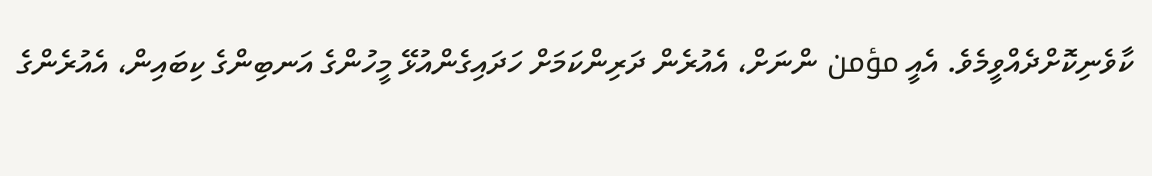ކާވެނިކޮށްދެއްވީމެވެ. އެއީ مؤمن ންނަށް، އެއުރެން ދަރިންކަމަށް ހަދައިގެންއުޅޭ މީހުންގެ އަނބިންގެ ކިބައިން، އެއުރެންގެ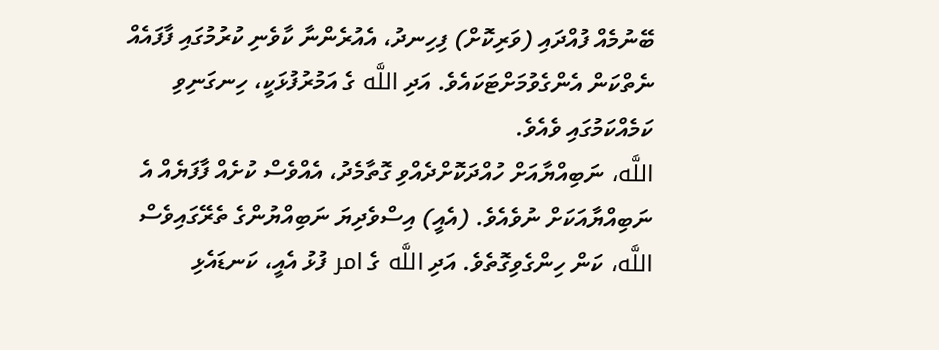ބޭނުމެއް ފުއްދައި (ވަރިކޮށް) ފިހިނދު، އެއުރެންނާ ކާވެނި ކުރުމުގައި ފާފައެއް ނެތްކަން އެންގެވުމަށްޓަކައެވެ. އަދި اللَّه ގެ އަމުރުފުޅަކީ، ހިނގަނިވި ކަމެއްކަމުގައި ވެއެވެ.
اللَّه، ނަބިއްޔާއަށް ހުއްދަކޮށްދެއްވި ގޮތާމެދު، އެއްވެސް ކުށެއް ފާފަޔެއް އެ ނަބިއްޔާއަކަށް ނުވެއެވެ. (އެއީ) އިސްވެދިޔަ ނަބިއްޔުންގެ ތެރޭގައިވެސް اللَّه، ކަން ހިންގެވިގޮތެވެ. އަދި اللَّه ގެ امر ފުޅު އެއީ، ކަނޑައެޅި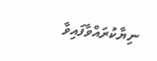ނިޔާކުރައްވާފައިވާ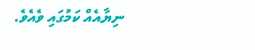ނިޔާއެއް ކަމުގައި ވެއެވެ.